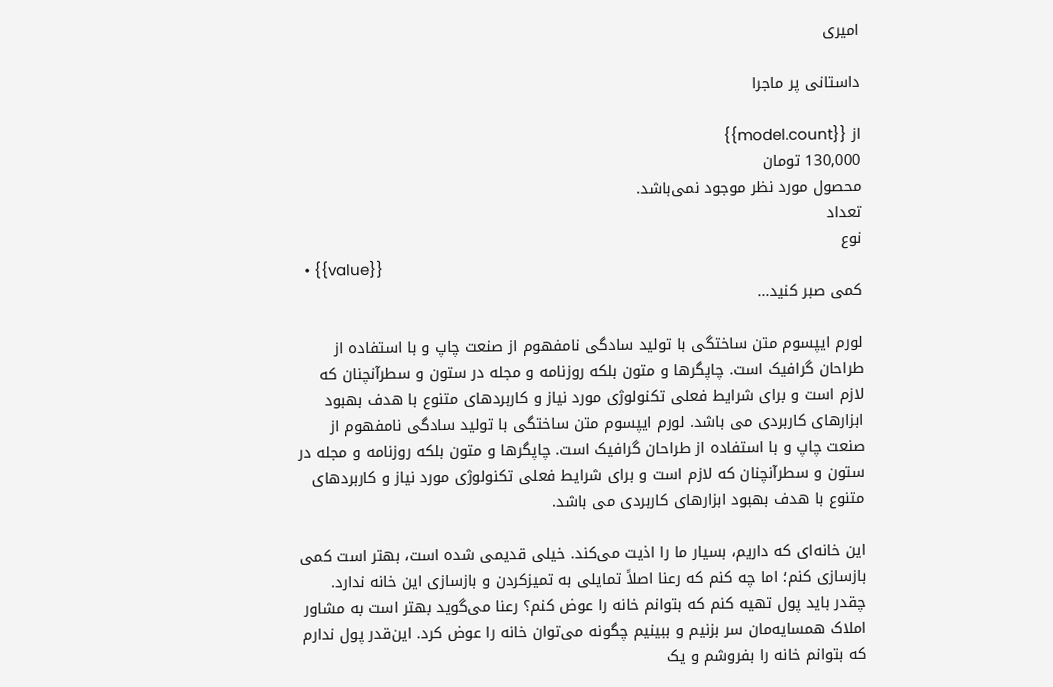امیری

داستانی پر ماجرا

از {{model.count}}
130,000 تومان
محصول مورد نظر موجود نمی‌باشد.
تعداد
نوع
  • {{value}}
کمی صبر کنید...

لورم ایپسوم متن ساختگی با تولید سادگی نامفهوم از صنعت چاپ و با استفاده از طراحان گرافیک است. چاپگرها و متون بلکه روزنامه و مجله در ستون و سطرآنچنان که لازم است و برای شرایط فعلی تکنولوژی مورد نیاز و کاربردهای متنوع با هدف بهبود ابزارهای کاربردی می باشد. لورم ایپسوم متن ساختگی با تولید سادگی نامفهوم از صنعت چاپ و با استفاده از طراحان گرافیک است. چاپگرها و متون بلکه روزنامه و مجله در ستون و سطرآنچنان که لازم است و برای شرایط فعلی تکنولوژی مورد نیاز و کاربردهای متنوع با هدف بهبود ابزارهای کاربردی می باشد.

این خانه‌ای که داریم، بسیار ما را اذیت می‌کند. خیلی قدیمی شده است، بهتر است کمی بازسازی کنم؛ اما چه کنم که رعنا اصلاً تمایلی به تمیزکردن و بازسازی این خانه ندارد. چقدر باید پول تهیه کنم که بتوانم خانه را عوض کنم؟ رعنا می‌گوید بهتر است به مشاور املاک همسایه‌مان سر بزنیم و ببینیم چگونه می‌توان خانه را عوض کرد. این‌قدر پول ندارم که بتوانم خانه را بفروشم و یک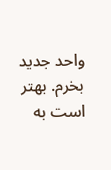واحد جدید بخرم. بهتر است به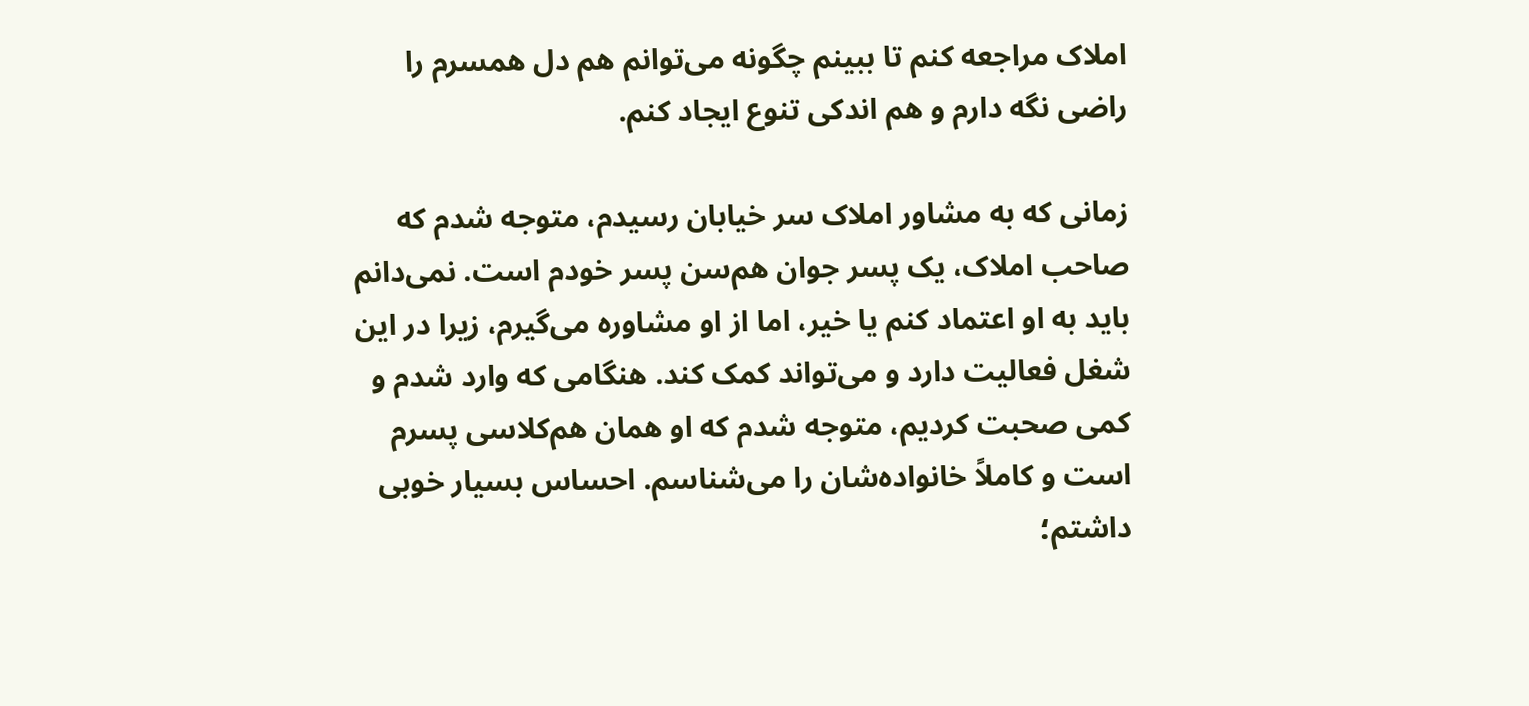املاک مراجعه کنم تا ببینم چگونه می‌توانم هم دل همسرم را راضی نگه دارم و هم اندکی تنوع ایجاد کنم.

زمانی که به مشاور املاک سر خیابان رسیدم، متوجه شدم که صاحب املاک، یک پسر جوان هم‌سن پسر خودم است. نمی‌دانم باید به او اعتماد کنم یا خیر، اما از او مشاوره می‌گیرم، زیرا در این شغل فعالیت دارد و می‌تواند کمک کند. هنگامی که وارد شدم و کمی صحبت کردیم، متوجه شدم که او همان هم‌کلاسی پسرم است و کاملاً خانواده‌شان را می‌شناسم. احساس بسیار خوبی داشتم؛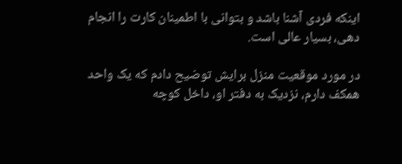اینکه فردی آشنا باشد و بتوانی با اطمینان کارت را انجام دهی، بسیار عالی است.

در مورد موقعیت منزل برایش توضیح دادم که یک واحد همکف دارم، نزدیک به دفتر او، داخل کوچه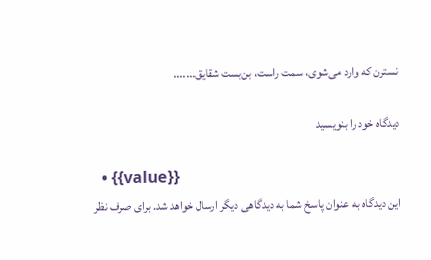نسترن که وارد می‌شوی، سمت راست، بن‌بست شقایق.......

دیدگاه خود را بنویسید

  • {{value}}
این دیدگاه به عنوان پاسخ شما به دیدگاهی دیگر ارسال خواهد شد. برای صرف نظر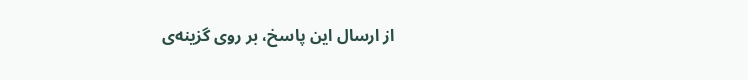از ارسال این پاسخ، بر روی گزینه‌ی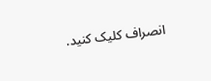انصراف کلیک کنید.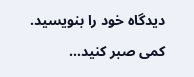دیدگاه خود را بنویسید.
کمی صبر کنید...